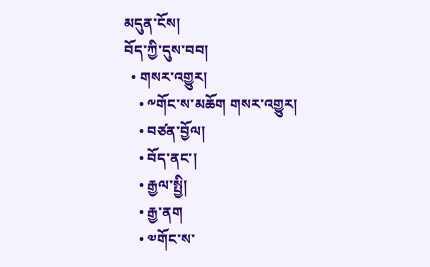མདུན་ངོས།
བོད་ཀྱི་དུས་བབ།
  • གསར་འགྱུར།
    • ༸གོང་ས་མཆོག གསར་འགྱུར།
    • བཙན་བྱོལ།
    • བོད་ནང་།
    • རྒྱལ་སྤྱི།
    • རྒྱ་ནག
    • ༧གོང་ས་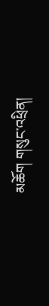མཆོག གསུང་འཕྲིན།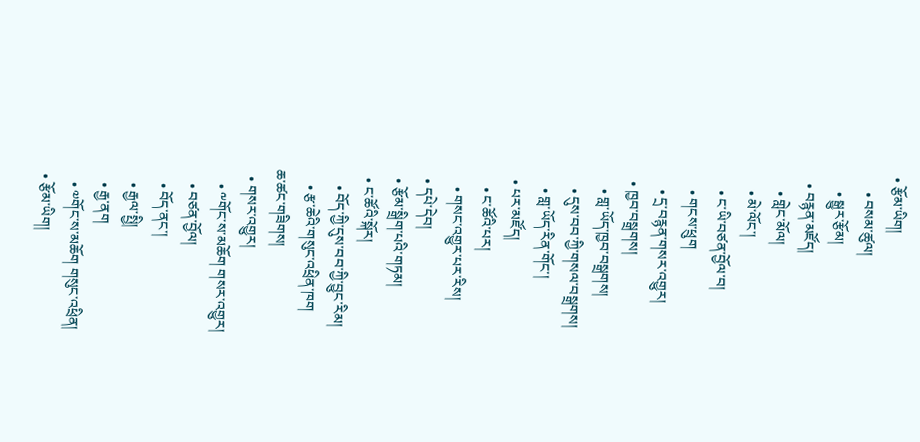• རྩོམ་ཡིག།
    • བསམ་ཚུལ།
    • སྒྱུར་རྩོམ།
  • བརྙན་མཛོད།
    • གླེང་མོལ།
    • མེ་ལོང་།
    • ང་ཡི་བཙན་བྱོལ་བ།
    • གངས་ཕྲུག
    • དྲ་བརྙན་གསར་འགྱུར།
  • ཁྱབ་བསྒྲགས།
    • གླ་ཡོད་ཁྱབ་བསྒྲགས།
    • དུས་བབ་ཀྱི་གསལ་བསྒྲགས།
    • གླ་ཡོད་རིན་གོང་།
  • པར་མཛོད།
    • ང་ཚོའི་པར།
    • གསང་འགྱུར་པར་རིས།
  • དཔེ་དེབ།
  • རྩོམ་སྒྲིག་པའི་གཏམ།
  • ང་ཚོའི་སྐོར།
    • བོད་ཀྱི་དུས་བབ་ཀྱི་བྱུང་རིམ།
    • རྩ་ཆེའི་གསུང་འཕྲིན་ཁག
ཆ་ཚང་གཟིགས།
  • གསར་འགྱུར།
    • ༸གོང་ས་མཆོག གསར་འགྱུར།
    • བཙན་བྱོལ།
    • བོད་ནང་།
    • རྒྱལ་སྤྱི།
    • རྒྱ་ནག
    • ༧གོང་ས་མཆོག གསུང་འཕྲིན།
  • རྩོམ་ཡིག།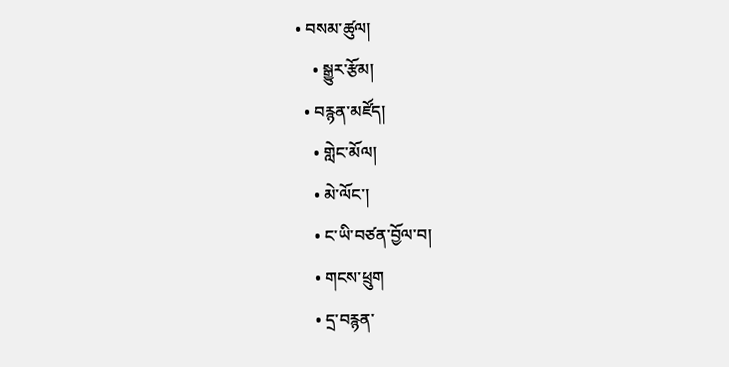• བསམ་ཚུལ།
    • སྒྱུར་རྩོམ།
  • བརྙན་མཛོད།
    • གླེང་མོལ།
    • མེ་ལོང་།
    • ང་ཡི་བཙན་བྱོལ་བ།
    • གངས་ཕྲུག
    • དྲ་བརྙན་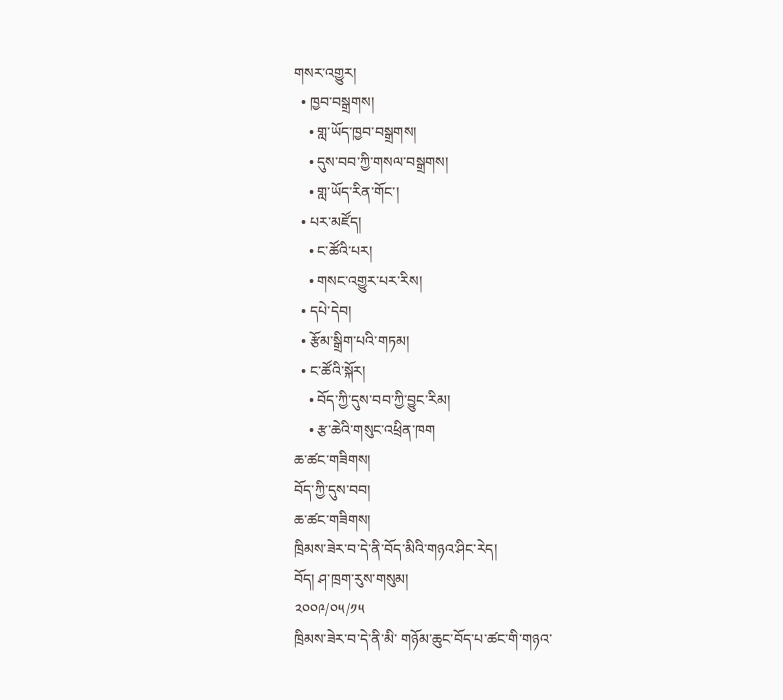གསར་འགྱུར།
  • ཁྱབ་བསྒྲགས།
    • གླ་ཡོད་ཁྱབ་བསྒྲགས།
    • དུས་བབ་ཀྱི་གསལ་བསྒྲགས།
    • གླ་ཡོད་རིན་གོང་།
  • པར་མཛོད།
    • ང་ཚོའི་པར།
    • གསང་འགྱུར་པར་རིས།
  • དཔེ་དེབ།
  • རྩོམ་སྒྲིག་པའི་གཏམ།
  • ང་ཚོའི་སྐོར།
    • བོད་ཀྱི་དུས་བབ་ཀྱི་བྱུང་རིམ།
    • རྩ་ཆེའི་གསུང་འཕྲིན་ཁག
ཆ་ཚང་གཟིགས།
བོད་ཀྱི་དུས་བབ།
ཆ་ཚང་གཟིགས།
ཁྲིམས་ཟེར་བ་དེ་ནི་བོད་མིའི་གཉའ་ཤིང་རེད།
བོད། ཤ་ཁྲག་རུས་གསུམ།
༢༠༠༩/༠༥/༡༥
ཁྲིམས་ཟེར་བ་དེ་ནི་མི་ གཉོམ་ཆུང་བོད་པ་ཚང་གི་གཉའ་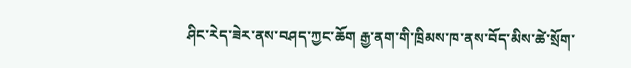ཤིང་རེད་ཟེར་ནས་བཤད་ཀྱང་ཆོག རྒྱ་ནག་གི་ཁྲིམས་ཁ་ནས་བོད་མིས་ཚེ་སྲོག་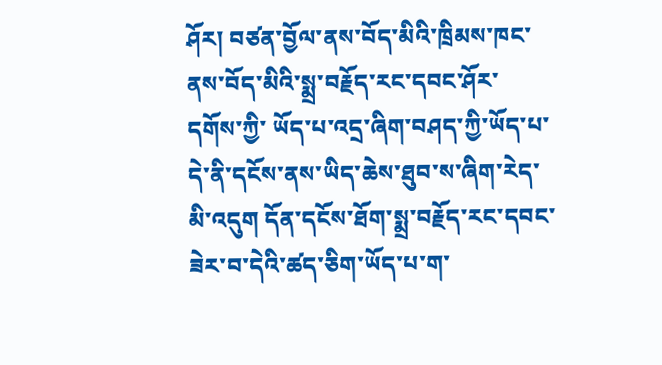ཤོར། བཙན་བྱོལ་ནས་བོད་མིའི་ཁྲིམས་ཁང་ནས་བོད་མིའི་སྨྲ་བརྗོད་རང་དབང་ཤོར་དགོས་ཀྱི་ ཡོད་པ་འདྲ་ཞིག་བཤད་ཀྱི་ཡོད་པ་དེ་ནི་དངོས་ནས་ཡིད་ཆེས་ཐུབ་ས་ཞིག་རེད་མི་འདུག དོན་དངོས་ཐོག་སྨྲ་བརྗོད་རང་དབང་ཟེར་བ་དེའི་ཚད་ཅིག་ཡོད་པ་ག་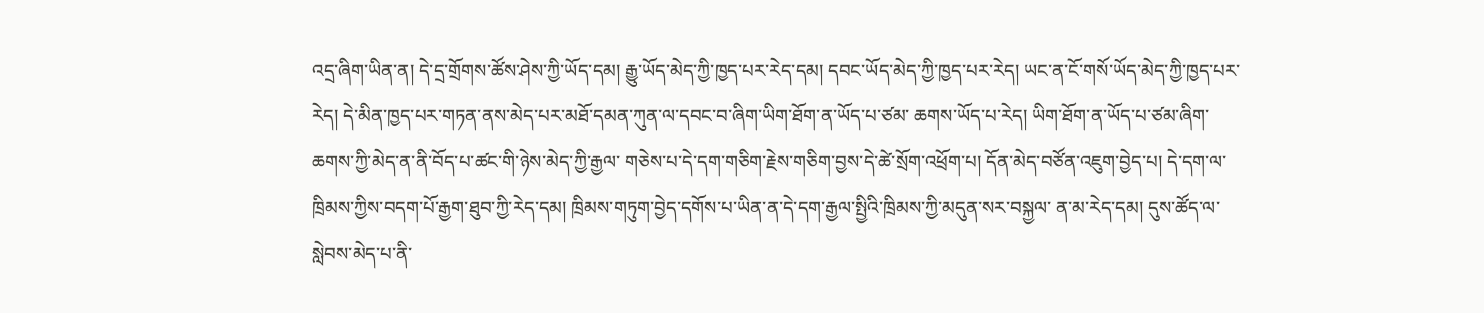འདྲ་ཞིག་ཡིན་ན། དེ་དྲ་གྲོགས་ཚོས་ཤེས་ཀྱི་ཡོད་དམ། རྒྱུ་ཡོད་མེད་ཀྱི་ཁྱད་པར་རེད་དམ། དབང་ཡོད་མེད་ཀྱི་ཁྱད་པར་རེད། ཡང་ན་ངོ་གསོ་ཡོད་མེད་ཀྱི་ཁྱད་པར་རེད། དེ་མིན་ཁྱད་པར་གཏན་ནས་མེད་པར་མཐོ་དམན་ཀུན་ལ་དབང་བ་ཞིག་ཡིག་ཐོག་ན་ཡོད་པ་ཙམ་ ཆགས་ཡོད་པ་རེད། ཡིག་ཐོག་ན་ཡོད་པ་ཙམ་ཞིག་ཆགས་ཀྱི་མེད་ན་ནི་བོད་པ་ཚང་གི་ཉེས་མེད་ཀྱི་རྒྱལ་ གཅེས་པ་དེ་དག་གཅིག་རྗེས་གཅིག་བྱས་དེ་ཚེ་སྲོག་འཕྲོག་པ། དོན་མེད་བཙོན་འཇུག་བྱེད་པ། དེ་དག་ལ་ཁྲིམས་ཀྱིས་བདག་པོ་རྒྱག་ཐུབ་ཀྱི་རེད་དམ། ཁྲིམས་གཏུག་བྱེད་དགོས་པ་ཡིན་ན་དེ་དག་རྒྱལ་སྤྱིའི་ཁྲིམས་ཀྱི་མདུན་སར་བསྐྱལ་ ན་མ་རེད་དམ། དུས་ཚོད་ལ་སླེབས་མེད་པ་ནི་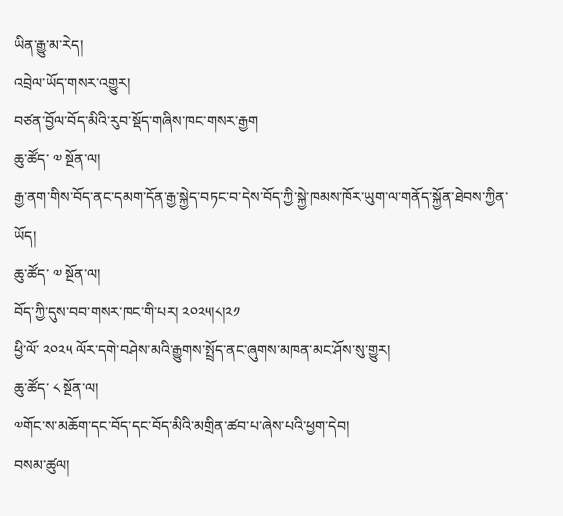ཡིན་རྒྱུ་མ་རེད།
འབྲེལ་ཡོད་གསར་འགྱུར།
བཙན་བྱོལ་བོད་མིའི་རུབ་སྡོད་གཞིས་ཁང་གསར་རྒྱག
ཆུ་ཚོད་ ༧ སྔོན་ལ།
རྒྱ་ནག་གིས་བོད་ནང་དམག་དོན་རྒྱ་སྐྱེད་བཏང་བ་དེས་བོད་ཀྱི་སྐྱེ་ཁམས་ཁོར་ཡུག་ལ་གནོད་སྐྱོན་ཐེབས་ཀྱིན་ཡོད།
ཆུ་ཚོད་ ༧ སྔོན་ལ།
བོད་ཀྱི་དུས་བབ་གསར་ཁང་གི་པར། ༢༠༢༥།༨།༢༡
ཕྱི་ལོ་ ༢༠༢༥ ལོར་དགེ་བཤེས་མའི་རྒྱུགས་སྤྲོད་ནང་ཞུགས་མཁན་མང་ཤོས་སུ་གྱུར།
ཆུ་ཚོད་ ༨ སྔོན་ལ།
༧གོང་ས་མཆོག་དང་བོད་དང་བོད་མིའི་མགྲིན་ཚབ་པ་ཞེས་པའི་ཕྱག་དེབ།
བསམ་ཚུལ།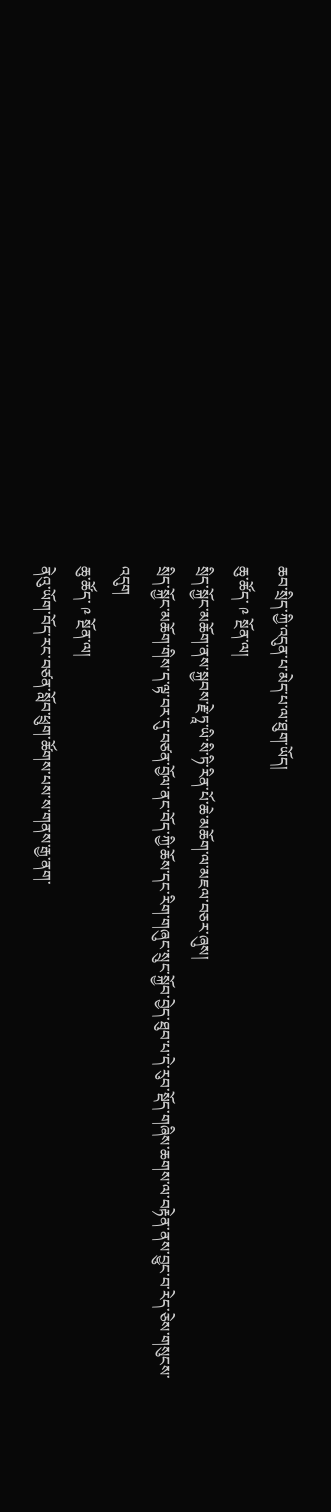ཆབ་སྲིད་ཀྱི་འདུན་པ་མེད་པ་ལ་ཐུག་ཡོད།
ཆུ་ཚོད་ ༩ སྔོན་ལ།
སྲིད་སྐྱོང་མཆོག་ནས་སྐྱབས་རྗེ་ཏཱ་ཡི་སི་ཏི་རིན་པོ་ཆེ་མཆོག་ལ་མཇལ་བཅར་ཞུས།
སྲིད་སྐྱོང་མཆོག་གིས་ད་ལྟ་བར་དུ་བཙན་བྱོལ་ནང་བོད་ཀྱི་ཆོས་དང་རིག་གཞུང་སྲུང་སྐྱོབ་བྱེད་ཐུབ་པ་དེ་རུབ་སྡོད་གཞིས་ཆགས་ལ་བརྟེན་ནས་བྱུང་བ་རེད་ཅེས་གསུངས་འདུག
ཆུ་ཚོད་ ༩ སྔོན་ལ།
ནེའུ་ཡོག་བོད་རང་བཙན་སློབ་ཕྲུག་ཚོགས་པས་ས་གནས་རྒྱ་ནག་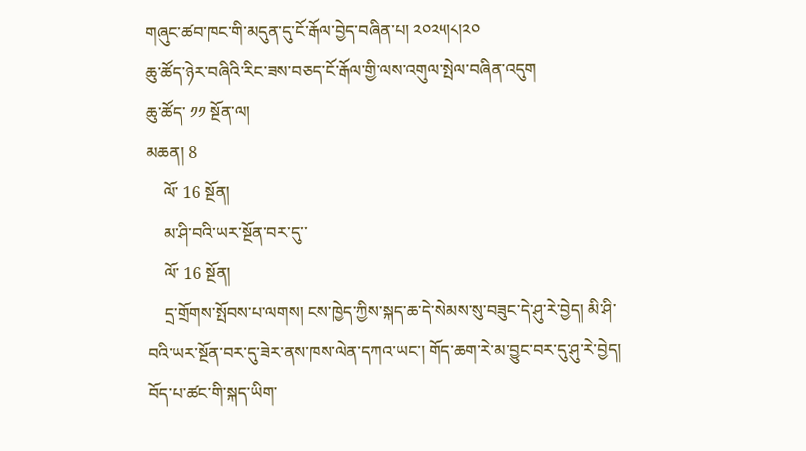གཞུང་ཚབ་ཁང་གི་མདུན་དུ་ངོ་རྒོལ་བྱེད་བཞིན་པ། ༢༠༢༥།༨།༢༠
ཆུ་ཚོད་ཉེར་བཞིའི་རིང་ཟས་བཅད་ངོ་རྒོལ་གྱི་ལས་འགུལ་སྤེལ་བཞིན་འདུག
ཆུ་ཚོད་ ༡༡ སྔོན་ལ།
མཆན། 8
    ལོ་ 16 སྔོན།
    མ་ཤི་བའི་ཡར་སྔོན་བར་དུ་་
    ལོ་ 16 སྔོན།
    དྲ་གྲོགས་སྤོབས་པ་ལགས། ངས་ཁྱེད་ཀྱིས་སྐད་ཆ་དེ་སེམས་སུ་བཟུང་དེ་ཤུ་རེ་བྱེད། མི་ཤི་བའི་ཡར་སྔོན་བར་དུ་ཟེར་ནས་ཁས་ལེན་དཀའ་ཡང་། གོད་ཆག་རེ་མ་བྱུང་བར་དུ་ཤུ་རེ་བྱེད། བོད་པ་ཚང་གི་སྐད་ཡིག་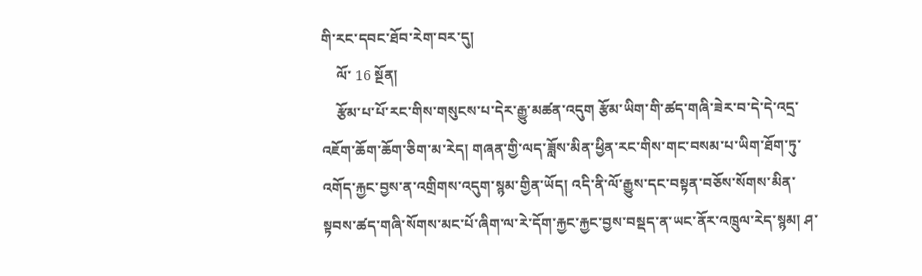གི་རང་དབང་ཐོབ་རེག་བར་དུ།
    ལོ་ 16 སྔོན།
    རྩོམ་པ་པོ་རང་གིས་གསུངས་པ་དེར་རྒྱུ་མཚན་འདུག རྩོམ་ཡིག་གི་ཚད་གཞི་ཟེར་བ་དེ་དེ་འདྲ་འཇོག་ཆོག་ཆོག་ཅིག་མ་རེད། གཞན་གྱི་ལད་ཟློས་མིན་ཕྱིན་རང་གིས་གང་བསམ་པ་ཡིག་ཐོག་ཏུ་འགོད་རྐྱང་བྱས་ན་འགྲིགས་འདུག་སྙམ་གྱིན་ཡོད། འདི་ནི་ལོ་རྒྱུས་དང་བསྟན་བཅོས་སོགས་མིན་སྟབས་ཚད་གཞི་སོགས་མང་པོ་ཞིག་ལ་རེ་དོག་རྐྱང་རྐྱང་བྱས་བསྡད་ན་ཡང་ནོར་འཁྲུལ་རེད་སྙམ། ཤ་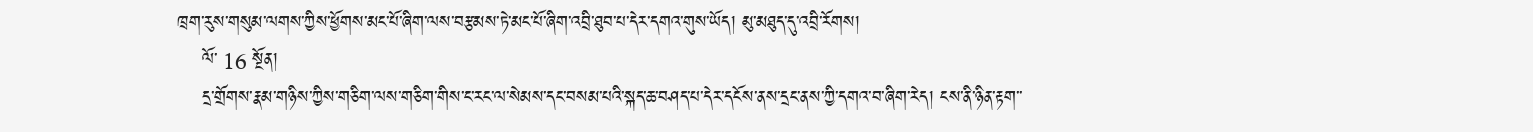ཁྲག་རུས་གསུམ་ལགས་ཀྱིས་ཕྱོགས་མང་པོ་ཞིག་ལས་བརྩམས་ཏེ་མང་པོ་ཞིག་འབྲི་ཐུབ་པ་དེར་དགའ་གུས་ཡོད། མུ་མཐུད་དུ་འབྲི་རོགས།
    ལོ་ 16 སྔོན།
    དྲ་གྲོགས་རྣམ་གཉིས་ཀྱིས་གཅིག་ལས་གཅིག་གིས་ང་རང་ལ་སེམས་དང་བསམ་པའི་སྐད་ཆ་བཤད་པ་དེར་དངོས་ནས་དྲང་ནས་ཀྱི་དགའ་བ་ཞིག་རེད། ངས་ནི་ཉིན་རྟག་་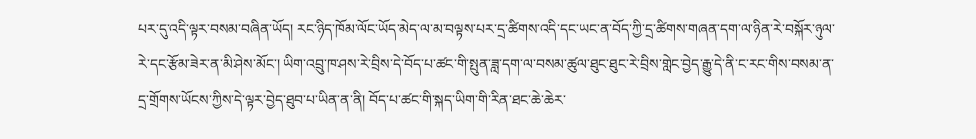པར་དུ་འདི་ལྟར་བསམ་བཞིན་ཡོད། རང་ཉིད་ཁོམ་ལོང་ཡོད་མེད་ལ་མ་བལྟས་པར་དྲ་ཚིགས་འདི་དང་ཡང་ན་བོད་ཀྱི་དྲ་ཚིགས་གཞན་དག་ལ་ཉིན་རེ་བསྐོར་ཉུལ་རེ་དང་རྩོམ་ཟེར་ན་མི་ཤེས་མོང་། ཡིག་འབྲུ་ཁ་ཤས་རེ་བྲིས་དེ་བོད་པ་ཚང་གི་སྤུན་ཟླ་དག་ལ་བསམ་ཚུལ་ཐུང་ཐུང་རེ་བྲིས་གླེང་བྱེད་རྒྱུ་དེ་ནི་ང་རང་གིས་བསམ་ན་དྲ་གྲོགས་ཡོངས་ཀྱིས་དེ་ལྟར་བྱེད་ཐུབ་པ་ཡིན་ན་ནི། བོད་པ་ཚང་གི་སྐད་ཡིག་གི་རིན་ཐང་ཆེ་ཆེར་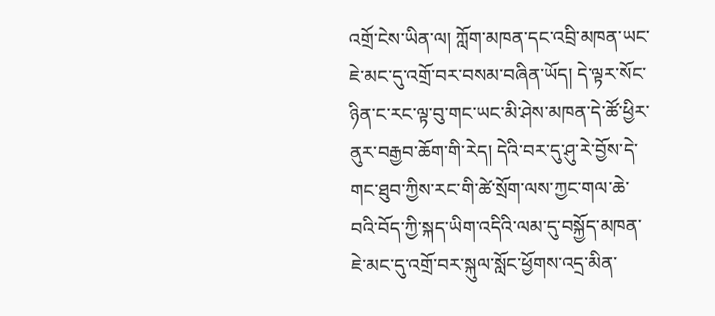འགྲོ་ངེས་ཡིན་ལ། ཀློག་མཁན་དང་འབྲི་མཁན་ཡང་ཇེ་མང་དུ་འགྲོ་བར་བསམ་བཞིན་ཡོད། དེ་ལྟར་སོང་ཉིན་ང་རང་ལྟ་བུ་གང་ཡང་མི་ཤེས་མཁན་དེ་ཚོ་ཕྱིར་ནུར་བརྒྱབ་ཆོག་གི་རེད། དེའི་བར་དུ་ཤུ་རེ་བྱོས་དེ་གང་ཐུབ་ཀྱིས་རང་གི་ཚེ་སྲོག་ལས་ཀྱང་གལ་ཆེ་བའི་བོད་ཀྱི་སྐད་ཡིག་འདིའི་ལམ་དུ་བསྐྱོད་མཁན་ཇེ་མང་དུ་འགྲོ་བར་སྐུལ་སློང་ཕྱོགས་འདྲ་མིན་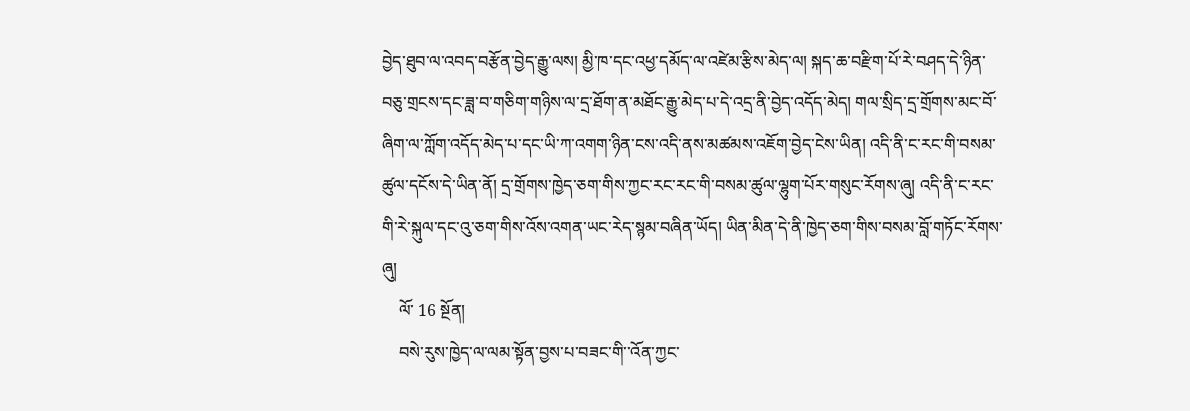བྱེད་ཐུབ་ལ་འབད་བརྩོན་བྱེད་རྒྱུ་ལས། མྱི་ཁ་དང་འཕྱ་དམོད་ལ་འཛེམ་རྩིས་མེད་ལ། སྐད་ཆ་བརྫིག་པོ་རེ་བཤད་དེ་ཉིན་བཅུ་གྲངས་དང་ཟླ་བ་གཅིག་གཉིས་ལ་དྲ་ཐོག་ན་མཐོང་རྒྱུ་མེད་པ་དེ་འདྲ་ནི་བྱེད་འདོད་མེད། གལ་སྲིད་དྲ་གྲོགས་མང་བོ་ཞིག་ལ་ཀློག་འདོད་མེད་པ་དང་ཡི་ཀ་འགག་ཉིན་ངས་འདི་ནས་མཚམས་འཇོག་བྱེད་ངེས་ཡིན། འདི་ནི་ང་རང་གི་བསམ་ཚུལ་དངོས་དེ་ཡིན་ནོ། དྲ་གྲོགས་ཁྱེད་ཅག་གིས་ཀྱང་རང་རང་གི་བསམ་ཚུལ་ལྷུག་པོར་གསུང་རོགས་ཞུ། འདི་ནི་ང་རང་གི་རེ་སྐུལ་དང་འུ་ཅག་གིས་འོས་འགན་ཡང་རེད་སྙམ་བཞིན་ཡོད། ཡིན་མིན་དེ་ནི་ཁྱེད་ཅག་གིས་བསམ་བློ་གཏོང་རོགས་ཞུ།
    ལོ་ 16 སྔོན།
    བསེ་རུས་ཁྱེད་ལ་ལམ་སྟོན་བྱས་པ་བཟང་གི་་འོན་ཀྱང་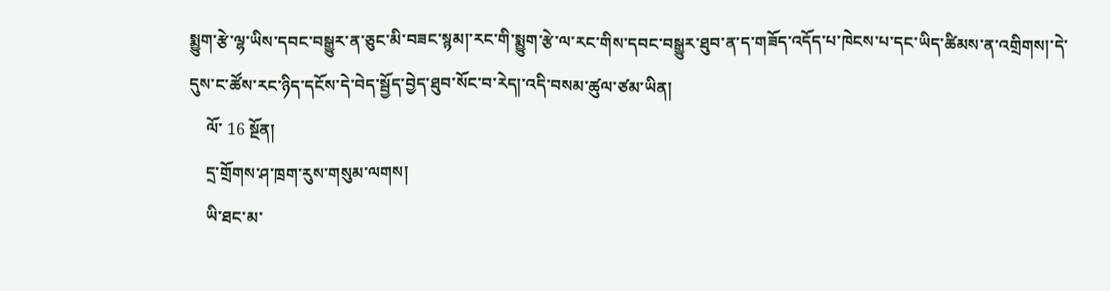སྨྱུག་རྩེ་ལྷ་ཡིས་དབང་བསྒྱུར་ན་ཅུང་མི་བཟང་སྙམ།་རང་གི་སྨྱུག་རྩེ་ལ་རང་གིས་དབང་བསྒྱུར་ཐུབ་ན་ད་གཟོད་འདོད་པ་ཁེངས་པ་དང་ཡིད་ཚིམས་ན་འགྲིགས།་དེ་དུས་ང་ཚོས་རང་ཉིད་དངོས་དེ་བེད་སྦྱོད་བྱེད་ཐུབ་སོང་བ་རེད།་འདི་བསམ་ཚུལ་ཙམ་ཡིན།
    ལོ་ 16 སྔོན།
    དྲ་གྲོགས་ཤ་ཁྲག་རུས་གསུམ་ལགས།
    ཡི་ཐང་མ་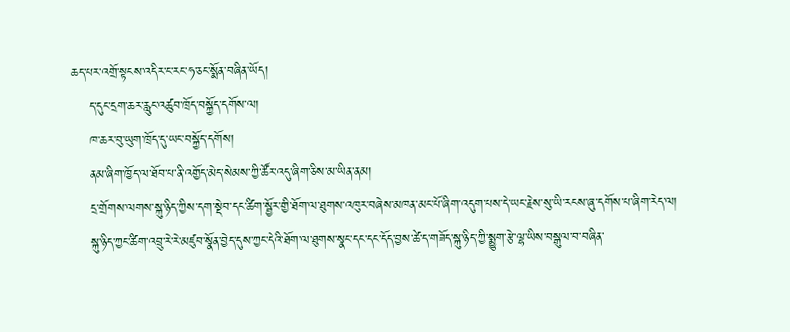ཆད་པར་འགྲོ་སྟངས་འདིར་ང་རང་ཧ་ཅང་སྨོན་བཞིན་ཡོད།
    ད་དུང་དྲག་ཆར་རླུང་འཚུབ་ཁྲོད་བསྐྱོད་དགོས་ལ།
    ཁ་ཆར་བུ་ཡུག་ཁྲོད་དུ་ཡང་བསྐྱོད་དགོས།
    ནམ་ཞིག་ཁྱོད་ལ་ཐོབ་པ་ནི་འགྱོད་མེད་སེམས་ཀྱི་ཚོར་འདུ་ཞིག་ཅིས་མ་ཡིན་ནམ།
    དྲ་གྲོགས་ལགས་སྐུ་ཉིད་ཀྱིས་དག་སྡེབ་དང་ཚིག་སྦྱོར་གྱི་ཐོག་ལ་ཐུགས་འཁུར་བཞེས་མཁན་མང་པོ་ཞིག་འདུག་པས་དེ་ཡང་རྗེས་སུ་ཡི་རངས་ཞུ་དགོས་པ་ཞིག་རེད་ལ།
    སྐུ་ཉིད་ཀྱང་ཚིག་འབྲུ་རེ་རེ་མཛུབ་སྣོན་བྱེད་དུས་ཀྱང་དེའི་ཐོག་ལ་ཐུགས་སྣང་དང་དང་དོད་བྱས་ཚེ་ད་གཟོད་སྐུ་ཉིད་ཀྱི་སྨྱུག་རྩེ་ལྷ་ཡིས་བསྒུལ་བ་བཞིན་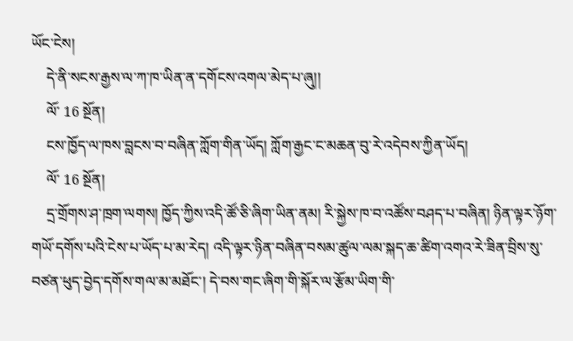ཡོང་ངེས།
    དེ་ནི་སངས་རྒྱས་ལ་ཀ་ཁ་ཡིན་ན་དགོངས་འགལ་མེད་པ་ཞུ།།
    ལོ་ 16 སྔོན།
    ངས་ཁྱོད་ལ་ཁས་བླངས་བ་བཞིན་ཀློག་གིན་ཡོད། ཀློག་རྒྱང་ང་མཆན་བུ་རེ་འདེབས་ཀྱིན་ཡོད།
    ལོ་ 16 སྔོན།
    དྲ་གྲོགས་ཤ་ཁྲག་ལགས། ཁྱོད་ཀྱིས་འདི་ཚོ་ཅི་ཞིག་ཡིན་ནམ། རི་སྐྱེས་ཁ་བ་འཚོས་བཤད་པ་བཞིན། ཉིན་ལྟར་ཉོག་གཡོ་དགོས་པའི་ངེས་པ་ཡོད་པ་མ་རེད། འདི་ལྟར་ཉིན་བཞིན་བསམ་ཚུལ་ལམ་སྐད་ཆ་ཚིག་འགའ་རེ་ཟིན་བྲིས་སུ་བཙན་ཕུད་བྱེད་དགོས་གལ་མ་མཐོང་། དེ་བས་གང་ཞིག་གི་སྐོར་ལ་རྩོམ་ཡིག་གི་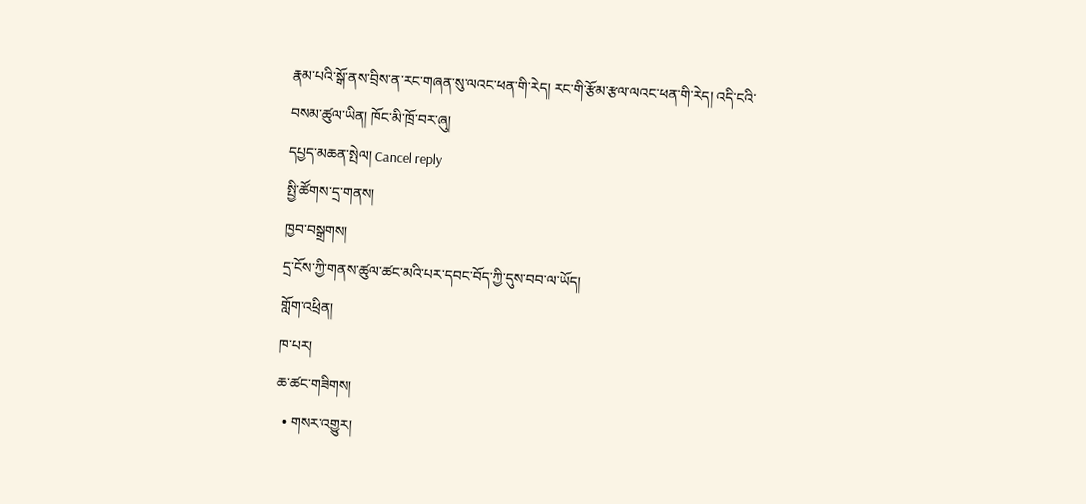རྣམ་པའི་སྒོ་ནས་བྲིས་ན་རང་གཞན་སུ་ལའང་ཕན་གི་རེད། རང་གི་རྩོམ་རྩལ་ལའང་ཕན་གི་རེད། འདི་ངའི་བསམ་ཚུལ་ཡིན། ཁོང་མི་ཁྲོ་བར་ཞུ།
དཔྱད་མཆན་སྤེལ། Cancel reply
སྤྱི་ཚོགས་དྲ་གནས།
ཁྱབ་བསྒྲགས།
དྲ་ངོས་ཀྱི་གནས་ཚུལ་ཚང་མའི་པར་དབང་བོད་ཀྱི་དུས་བབ་ལ་ཡོད།
གློག་འཕྲིན།
ཁ་པར།
ཆ་ཚང་གཟིགས།
  • གསར་འགྱུར།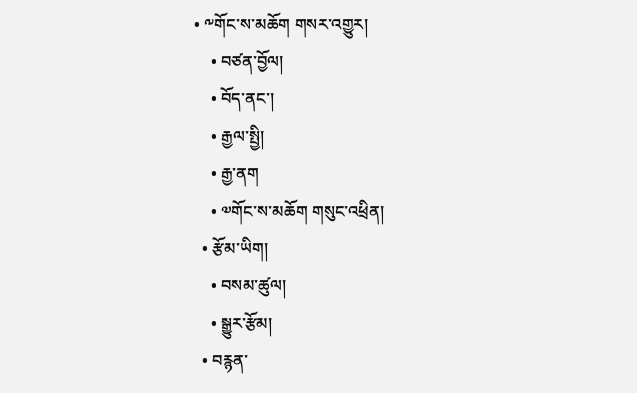• ༸གོང་ས་མཆོག གསར་འགྱུར།
    • བཙན་བྱོལ།
    • བོད་ནང་།
    • རྒྱལ་སྤྱི།
    • རྒྱ་ནག
    • ༧གོང་ས་མཆོག གསུང་འཕྲིན།
  • རྩོམ་ཡིག།
    • བསམ་ཚུལ།
    • སྒྱུར་རྩོམ།
  • བརྙན་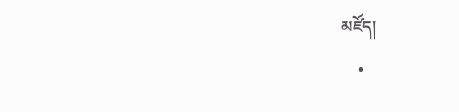མཛོད།
    •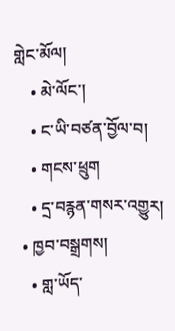གླེང་མོལ།
    • མེ་ལོང་།
    • ང་ཡི་བཙན་བྱོལ་བ།
    • གངས་ཕྲུག
    • དྲ་བརྙན་གསར་འགྱུར།
  • ཁྱབ་བསྒྲགས།
    • གླ་ཡོད་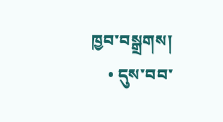ཁྱབ་བསྒྲགས།
    • དུས་བབ་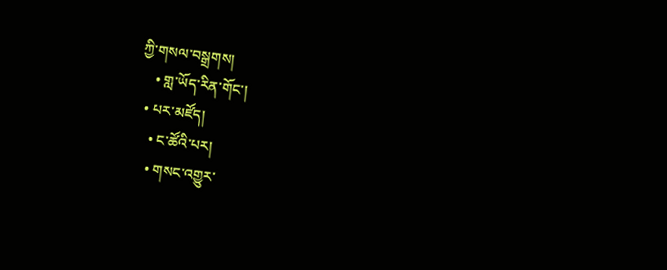ཀྱི་གསལ་བསྒྲགས།
    • གླ་ཡོད་རིན་གོང་།
  • པར་མཛོད།
    • ང་ཚོའི་པར།
    • གསང་འགྱུར་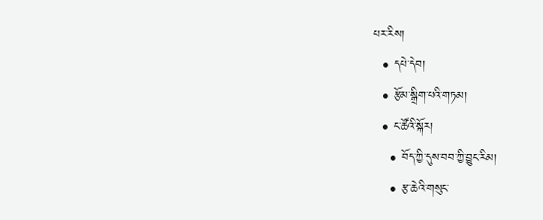པར་རིས།
  • དཔེ་དེབ།
  • རྩོམ་སྒྲིག་པའི་གཏམ།
  • ང་ཚོའི་སྐོར།
    • བོད་ཀྱི་དུས་བབ་ཀྱི་བྱུང་རིམ།
    • རྩ་ཆེའི་གསུང་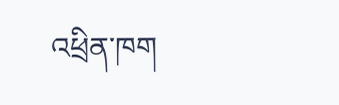འཕྲིན་ཁག